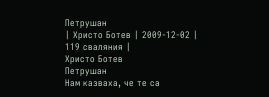Петрушан
| Христо Ботев | 2009-12-02 | 119 сваляния |
Христо Ботев
Петрушан
Нам казваха, че те са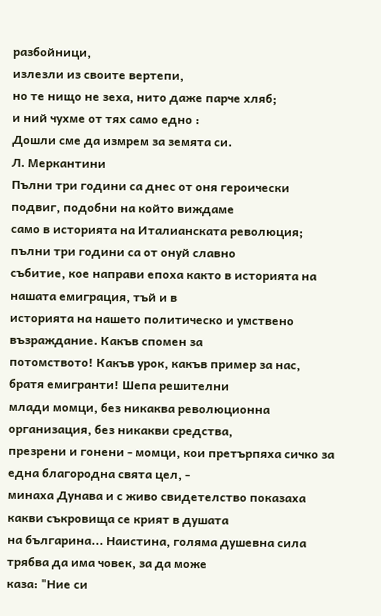разбойници,
излезли из своите вертепи,
но те нищо не зеха, нито даже парче хляб;
и ний чухме от тях само едно :
Дошли сме да измрем за земята си.
Л. Меркантини
Пълни три години са днес от оня героически подвиг, подобни на който виждаме
само в историята на Италианската революция; пълни три години са от онуй славно
събитие, кое направи епоха както в историята на нашата емиграция, тъй и в
историята на нашето политическо и умствено възраждание. Какъв спомен за
потомството! Какъв урок, какъв пример за нас, братя емигранти! Шепа решителни
млади момци, без никаква революционна организация, без никакви средства,
презрени и гонени - момци, кои претърпяха сичко за една благородна свята цел, -
минаха Дунава и с живо свидетелство показаха какви съкровища се крият в душата
на българина... Наистина, голяма душевна сила трябва да има човек, за да може
каза: "Ние си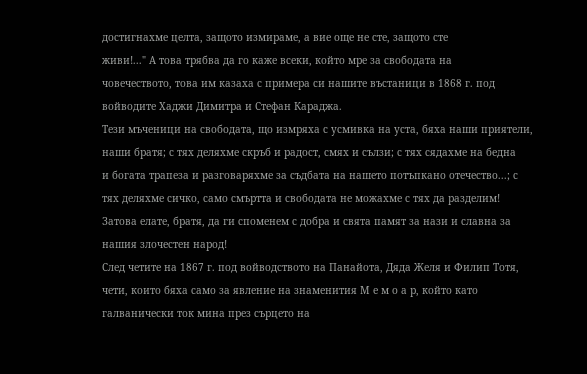достигнахме целта, защото измираме, а вие още не сте, защото сте
живи!..." А това трябва да го каже всеки, който мре за свободата на
човечеството, това им казаха с примера си нашите въстаници в 1868 г. под
войводите Хаджи Димитра и Стефан Караджа.
Тези мъченици на свободата, що измряха с усмивка на уста, бяха наши приятели,
наши братя; с тях деляхме скръб и радост, смях и сълзи; с тях сядахме на бедна
и богата трапеза и разговаряхме за съдбата на нашето потъпкано отечество...; с
тях деляхме сичко, само смъртта и свободата не можахме с тях да разделим!
Затова елате, братя, да ги споменем с добра и свята памят за нази и славна за
нашия злочестен народ!
След четите на 1867 г. под войводството на Панайота, Дяда Желя и Филип Тотя,
чети, които бяха само за явление на знаменития М е м о а р, който като
галванически ток мина през сърцето на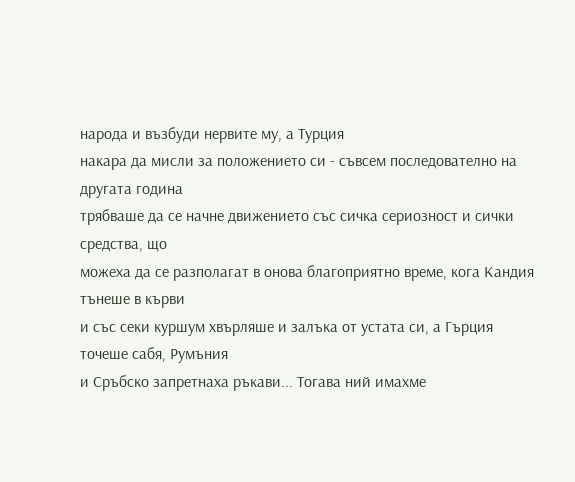народа и възбуди нервите му, а Турция
накара да мисли за положението си - съвсем последователно на другата година
трябваше да се начне движението със сичка сериозност и сички средства, що
можеха да се разполагат в онова благоприятно време, кога Кандия тънеше в кърви
и със секи куршум хвърляше и залъка от устата си, а Гърция точеше сабя, Румъния
и Сръбско запретнаха ръкави... Тогава ний имахме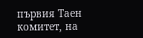първия Таен комитет, на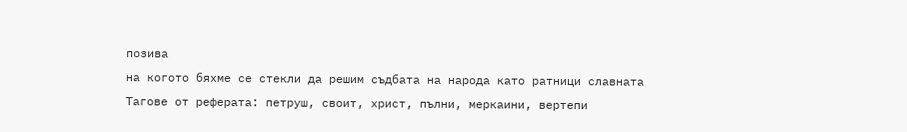позива
на когото бяхме се стекли да решим съдбата на народа като ратници славната
Тагове от реферата: петруш, своит, христ, пълни, меркаини, вертепи